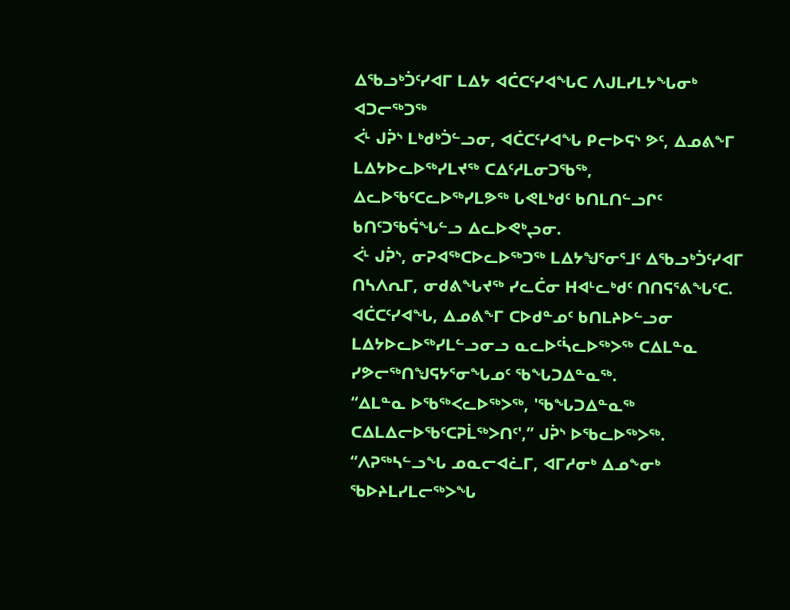ᐃᖃᓗᒃᑑᑦᓯᐊᒥ ᒪᐃᔭ ᐊᑖᑕᑦᓯᐊᖓᑕ ᐱᒍᒪᓯᒪᔭᖓᓂᒃ ᐊᑐᓕᖅᑐᖅ
ᐹᒻ ᒍᕉᔅ ᒪᒃᑯᒃᑑᓪᓗᓂ, ᐊᑖᑕᑦᓯᐊᖓ ᑭᓕᐅᕋᔅ ᕗᑦ, ᐃᓄᕕᖕᒥ ᒪᐃᔭᐅᓚᐅᖅᓯᒪᔪᖅ ᑕᐃᑦᓱᒪᓂᑐᖃᖅ, ᐃᓚᐅᖃᑦᑕᓚᐅᖅᓯᒪᕗᖅ ᒐᕙᒪᒃᑯᑦ ᑲᑎᒪᑎᓪᓗᒋᑦ ᑲᑎᑦᑐᖃᕌᖓᓪᓗ ᐃᓚᐅᕙᒃᖢᓂ.
ᐹᒻ ᒍᕉᔅ, ᓂᕈᐊᖅᑕᐅᓚᐅᖅᑐᖅ ᒪᐃᔭᖑᕐᓂᕐᒧᑦ ᐃᖃᓗᒃᑑᑦᓯᐊᒥ ᑎᓴᐱᕆᒥ, ᓂᑯᕕᖓᔪᖅ ᓯᓚᑖᓂ ᕼᐊᒻᓚᒃᑯᑦ ᑎᑎᕋᕐᕕᖓᑦᑕ. ᐊᑖᑕᑦᓯᐊᖓ, ᐃᓄᕕᖕᒥ ᑕᐅᑯᓐᓄᑦ ᑲᑎᒪᔨᐅᓪᓗᓂ ᒪᐃᔭᐅᓚᐅᖅᓯᒪᓪᓗᓂᓗ ᓇᓚᐅᑦᓵᓚᐅᖅᐳᖅ ᑕᐃᒪᓐᓇ ᓯᕗᓕᖅᑎᖑᕋᔭᕐᓂᖓᓄᑦ ᖃᖓᑐᐃᓐᓇᖅ.
“ᐃᒪᓐᓇ ᐅᖃᖅᐸᓚᐅᖅᐳᖅ, 'ᖃᖓᑐᐃᓐᓇᖅ ᑕᐃᒪᐃᓕᐅᖃᑦᑕᕈᒫᖅᐳᑎᑦ',” ᒍᕉᔅ ᐅᖃᓚᐅᖅᐳᖅ. “ᐱᕈᖅᓴᓪᓗᖓ ᓄᓇᓕᐊᓛᒥ, ᐊᒥᓱᓂᒃ ᐃᓄᖕᓂᒃ ᖃᐅᔨᒪᓯᒪᓕᖅᐳᖓ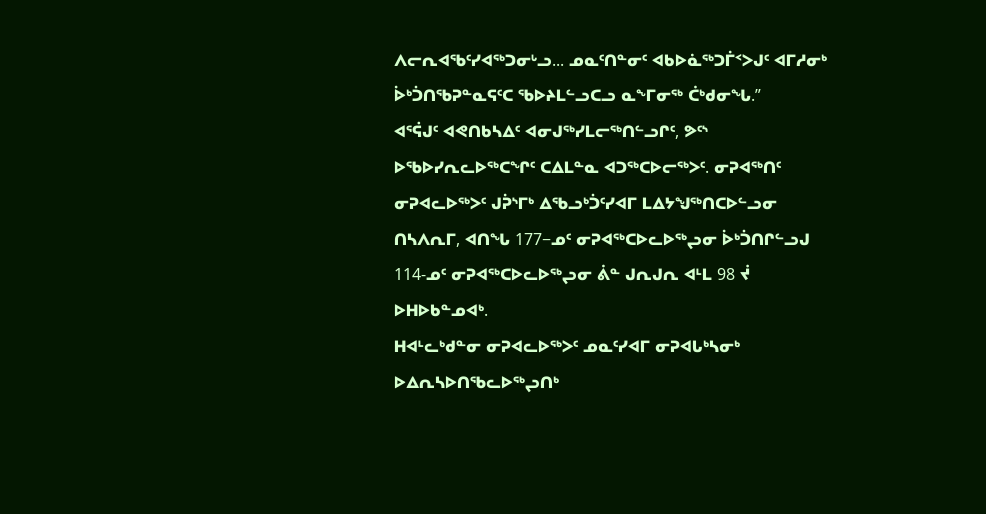ᐱᓕᕆᐊᖃᑦᓯᐊᖅᑐᓂᒡᓗ... ᓄᓇᑦᑎᓐᓂᑦ ᐊᑲᐅᓈᖅᑐᒦᑉᐳᒍᑦ ᐊᒥᓱᓂᒃ ᐆᒃᑑᑎᖃᕈᓐᓇᕋᑦᑕ ᖃᐅᔨᒪᓪᓗᑕᓗ ᓇᖕᒥᓂᖅ ᑖᒃᑯᓂᖓ.”
ᐊᕐᕌᒍᑦ ᐊᕙᑎᑲᓴᐃᑦ ᐊᓂᒍᖅᓯᒪᓕᖅᑎᓪᓗᒋᑦ, ᕗᑦᔅ ᐅᖃᐅᓯᕆᓚᐅᖅᑕᖏᑦ ᑕᐃᒪᓐᓇ ᐊᑐᖅᑕᐅᓕᖅᐳᑦ. ᓂᕈᐊᖅᑎᑦ ᓂᕈᐊᓚᐅᖅᐳᑦ ᒍᕉᔅᒥᒃ ᐃᖃᓗᒃᑑᑦᓯᐊᒥ ᒪᐃᔭᖑᖅᑎᑕᐅᓪᓗᓂ ᑎᓴᐱᕆᒥ, ᐊᑎᖓ 177−ᓄᑦ ᓂᕈᐊᖅᑕᐅᓚᐅᖅᖢᓂ ᐆᒃᑑᑎᒋᓪᓗᒍ 114-ᓄᑦ ᓂᕈᐊᖅᑕᐅᓚᐅᖅᖢᓂ ᕖᓐ ᒍᕆᒍᕆ ᐊᒻᒪ 98 ᔫ ᐅᕼᐅᑲᓐᓄᐊᒃ.
ᕼᐊᒻᓚᒃᑯᓐᓂ ᓂᕈᐊᓚᐅᖅᐳᑦ ᓄᓇᑦᓯᐊᒥ ᓂᕈᐊᒐᒃᓴᓂᒃ ᐅᐃᕆᓴᐅᑎᖃᓚᐅᖅᖢᑎᒃ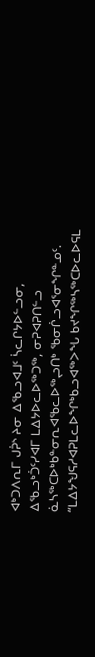ᐊᒃᑐᐱᕆᒥ ᒍᕉᔅ ᔨᓂ ᐃᖃᓗᐊᒧᑦ ᓵᓚᒋᔭᐅᓪᓗᓂ, ᐃᖃᓗᒃᑑᑦᓯᐊᒥ ᒪᐃᔭᐅᓚᐅᖅᑐᖅ, ᓂᕈᐊᕈᑎᓪᓗ ᓈᓴᖅᑕᐅᒃᑲᓐᓂᕆᐊᖃᓚᐅᖅᖢᑎᒃ ᖃᓂᒌᓗᐊᕐᓂᖏᓐᓄᑦ.
“ᒪᐃᔭᖑᕋᓱᐊᕈᒪᓚᐅᖏᒃᑲᓗᐊᖅᐳᖓ ᑲᔪᖏᖅᓴᖅᑕᐅᓚᐅᕋᒪ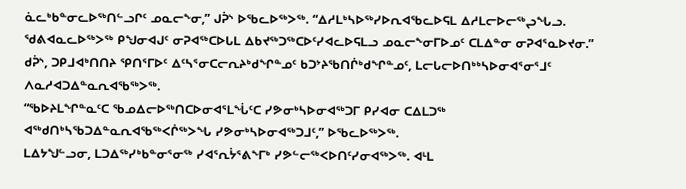ᓈᓚᒃᑲᓐᓂᓚᐅᖅᑎᓪᓗᒋᑦ ᓄᓇᓕᖕᓂ,” ᒍᕉᔅ ᐅᖃᓚᐅᖅᐳᖅ. “ᐃᓱᒪᒃᓴᐅᖅᓯᐅᕆᐊᖃᓚᐅᕋᒪ ᐃᓱᒪᓕᐅᓕᖅᖢᖓᓗ. ᖁᕕᐊᓇᓚᐅᖅᐳᖅ ᑭᖑᓂᐊᒍᑦ ᓂᕈᐊᖅᑕᐅᒐᒪ ᐃᑲᔪᖅᑐᖅᑕᐅᑦᓯᐊᓚᐅᕋᒪᓗ ᓄᓇᓕᖕᓂᒥᐅᓄᑦ ᑕᒪᐃᓐᓂ ᓂᕈᐊᕐᓇᐅᔪᓂ.”
ᑯᕉᔅ, ᑐᑭᒧᐊᒃᑎᑎᔨ ᕿᑎᕐᒥᐅᑦ ᐃᑦᓴᕐᓂᑕᓕᕆᔨᒃᑯᖏᓐᓄᑦ ᑲᑐᔾᔨᖃᑎᒌᒃᑯᖏᓐᓄᑦ, ᒪᓕᒐᓕᐅᑎᒃᒃᓴᐅᓂᐊᕐᓂᕐᒧᑦ ᐱᓇᓱᐊᑐᐃᓐᓇᕆᐊᖃᖅᐳᖅ.
“ᖃᐅᔨᒪᖏᓐᓇᑦᑕ ᖃᓄᐃᓕᐅᖅᑎᑕᐅᓂᐊᕐᒪᖔᑦᑕ ᓯᕗᓂᒃᓴᐅᓂᐊᖅᑐᒥ ᑭᓯᐊᓂ ᑕᐃᒪᑐᖅ ᐊᖅᑯᑎᒃᓴᖃᑐᐃᓐᓇᕆᐊᖃᖅᐸᒌᖅᐳᖓ ᓯᕗᓂᒃᓴᐅᓂᐊᖅᑐᒧᑦ,” ᐅᖃᓚᐅᖅᐳᖅ.
ᒪᐃᔭᖑᓪᓗᓂ, ᒪᑐᐃᖅᓯᒃᑲᓐᓂᕐᓂᖅ ᓯᐊᕐᕆᔮᕐᕕᖕᒥᒃ ᓯᕗᓪᓕᖅᐸᐅᑎᑦᓯᓂᐊᖅᐳᖅ. ᐊᒻᒪ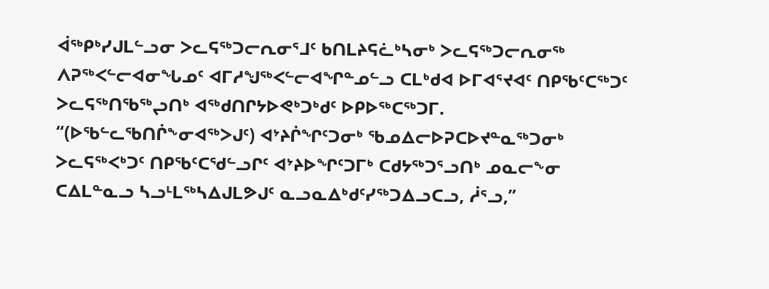ᐋᖅᑭᒃᓯᒍᒪᓪᓗᓂ ᐳᓚᕋᖅᑐᓕᕆᓂᕐᒧᑦ ᑲᑎᒪᔨᕋᓛᒃᓴᓂᒃ ᐳᓚᕋᖅᑐᓕᕆᓂᖅ ᐱᕈᖅᐸᓪᓕᐊᓂᖓᓄᑦ ᐊᒥᓱᖑᖅᐸᓪᓕᐊᖏᓐᓄᓪᓗ ᑕᒪᒃᑯᐊ ᐅᒥᐊᕐᔪᐊᑦ ᑎᑭᖃᑦᑕᖅᑐᑦ ᐳᓚᕋᖅᑎᖃᖅᖢᑎᒃ ᐊᖅᑯᑎᒋᔭᐅᕙᒃᑐᒃᑯᑦ ᐅᑭᐅᖅᑕᖅᑐᒥ.
“(ᐅᖃᓪᓚᖃᑎᒌᖕᓂᐊᖅᐳᒍᑦ) ᐊᔾᔨᒌᖏᑦᑐᓂᒃ ᖃᓄᐃᓕᐅᕈᑕᐅᔪᓐᓇᖅᑐᓂᒃ ᐳᓚᕋᖅᐸᒃᑐᑦ ᑎᑭᖃᑦᑕᖁᓪᓗᒋᑦ ᐊᔾᔨᐅᖏᑦᑐᒥᒃ ᑕᑯᔭᖅᑐᕐᓗᑎᒃ ᓄᓇᓕᖕᓂ ᑕᐃᒪᓐᓇᓗ ᓴᓗᒻᒪᖅᓴᐃᒍᒪᕗᒍᑦ ᓇᓗᓇᐃᒃᑯᑦᓯᖅᑐᐃᓗᑕᓗ, ᓲᕐᓗ,”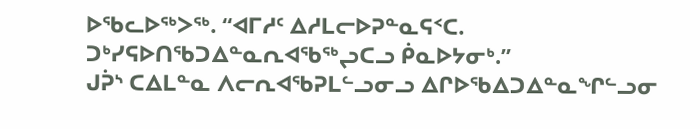ᐅᖃᓚᐅᖅᐳᖅ. “ᐊᒥᓱᑦ ᐃᓱᒪᓕᐅᕈᓐᓇᕋᑉᑕ. ᑐᒃᓯᕋᐅᑎᖃᑐᐃᓐᓇᕆᐊᖃᖅᖢᑕᓗ ᑮᓇᐅᔭᓂᒃ.”
ᒍᕉᔅ ᑕᐃᒪᓐᓇ ᐱᓕᕆᐊᖃᕈᒪᓪᓗᓂᓗ ᐃᒋᐅᖃᐃᑐᐃᓐᓇᖏᓪᓗᓂ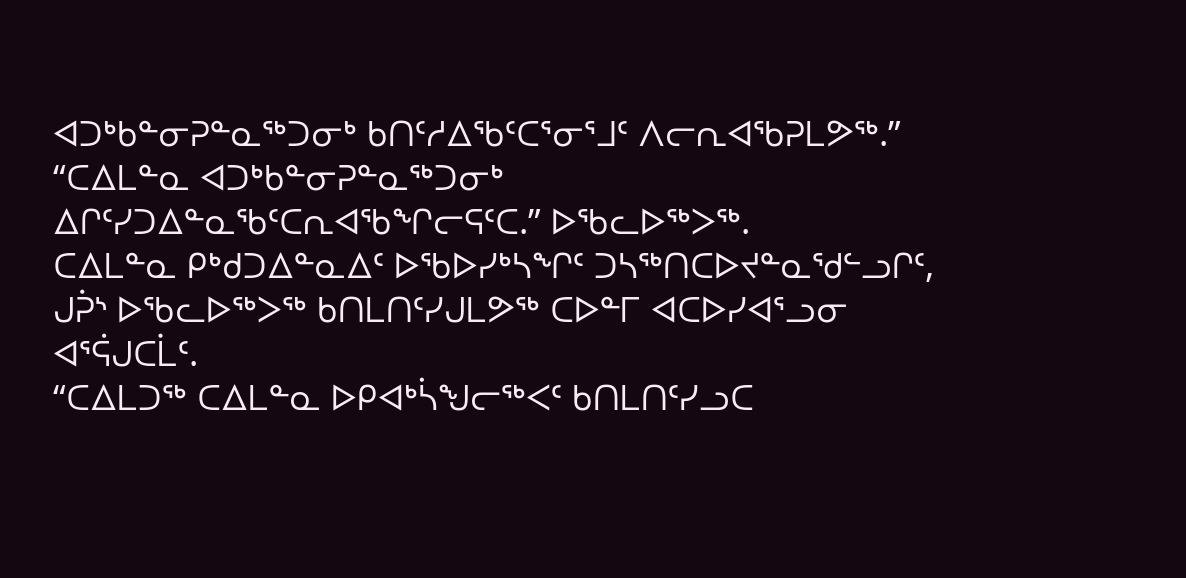ᐊᑐᒃᑲᓐᓂᕈᓐᓇᖅᑐᓂᒃ ᑲᑎᑦᓱᐃᖃᑦᑕᕐᓂᕐᒧᑦ ᐱᓕᕆᐊᖃᕈᒪᕗᖅ.”
“ᑕᐃᒪᓐᓇ ᐊᑐᒃᑲᓐᓂᕈᓐᓇᖅᑐᓂᒃ ᐃᒋᑦᓯᑐᐃᓐᓇᖃᑦᑕᕆᐊᖃᖏᓕᕋᑦᑕ.” ᐅᖃᓚᐅᖅᐳᖅ.
ᑕᐃᒪᓐᓇ ᑭᒃᑯᑐᐃᓐᓇᐃᑦ ᐅᖃᐅᓯᒃᓴᖏᑦ ᑐᓴᖅᑎᑕᐅᔪᓐᓇᖁᓪᓗᒋᑦ, ᒍᕉᔅ ᐅᖃᓚᐅᖅᐳᖅ ᑲᑎᒪᑎᑦᓯᒍᒪᕗᖅ ᑕᐅᓐᒥ ᐊᑕᐅᓯᐊᕐᓗᓂ ᐊᕐᕌᒍᑕᒫᑦ.
“ᑕᐃᒪᑐᖅ ᑕᐃᒪᓐᓇ ᐅᑭᐊᒃᓵᖑᓕᖅᐸᑦ ᑲᑎᒪᑎᑦᓯᓗᑕ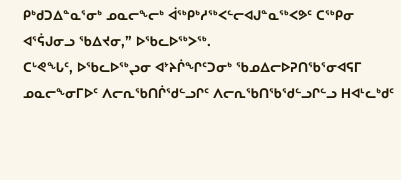ᑭᒃᑯᑐᐃᓐᓇᕐᓂᒃ ᓄᓇᓕᖕᓕᒃ ᐋᖅᑭᒃᓱᖅᐸᓪᓕᐊᒍᓐᓇᖅᐸᕗᑦ ᑕᖅᑭᓂ ᐊᕐᕌᒍᓂᓗ ᖃᐃᔪᓂ,” ᐅᖃᓚᐅᖅᐳᖅ.
ᑕᒡᕙᖓᑦ, ᐅᖃᓚᐅᖅᖢᓂ ᐊᔾᔨᒌᖏᑦᑐᓂᒃ ᖃᓄᐃᓕᐅᕈᑎᖃᕐᓂᐊᕋᒥ ᓄᓇᓕᖕᓂᒥᐅᑦ ᐱᓕᕆᖃᑎᒌᖁᓪᓗᒋᑦ ᐱᓕᕆᖃᑎᖃᖁᓪᓗᒋᓪᓗ ᕼᐊᒻᓚᒃᑯᑦ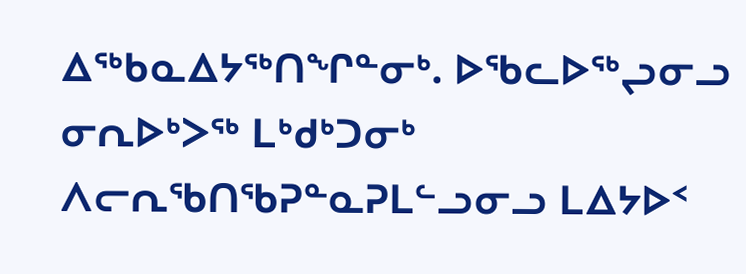ᐃᖅᑲᓇᐃᔭᖅᑎᖏᓐᓂᒃ. ᐅᖃᓚᐅᖅᖢᓂᓗ ᓂᕆᐅᒃᐳᖅ ᒪᒃᑯᒃᑐᓂᒃ ᐱᓕᕆᖃᑎᖃᕈᓐᓇᕈᒪᓪᓗᓂᓗ ᒪᐃᔭᐅᑉ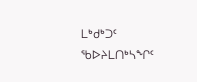ᒪᒃᑯᒃᑐᑦ ᖃᐅᔨᒪᑎᒃᓴᖏᑦ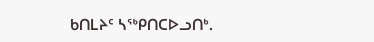ᑲᑎᒪᔨᑦ ᓴᖅᑭᑎᑕᐅᓗᑎᒃ.